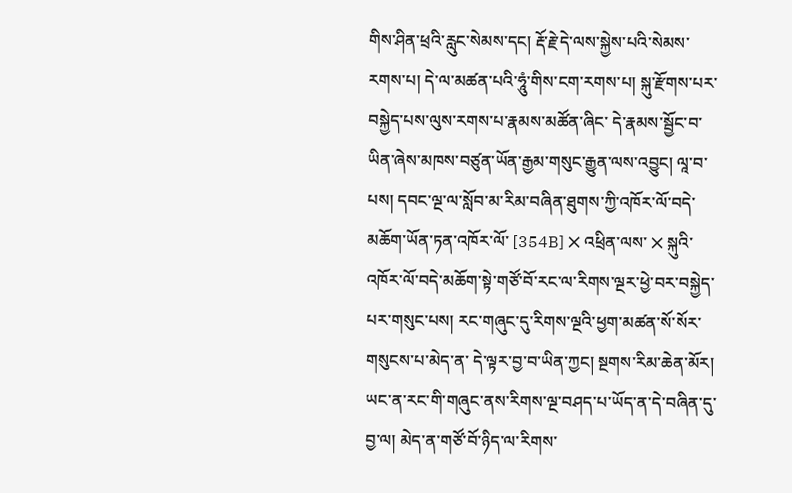གིས་ཤིན་ཕྲའི་རླུང་སེམས་དང། རྡོ་རྗེ་དེ་ལས་སྐྱེས་པའི་སེམས་རགས་པ། དེ་ལ་མཚན་པའི་ཧཱུཾ་གིས་ངག་རགས་པ། སྐུ་རྫོགས་པར་བསྐྱེད་པས་ལུས་རགས་པ་རྣམས་མཚོན་ཞིང་ དེ་རྣམས་སྦྱོང་བ་ཡིན་ཞེས་མཁས་བཙུན་ཡོན་རྒྱམ་གསུང་རྒྱུན་ལས་འབྱུང། ལཱ་བ་པས། དབང་ལྔ་ལ་སློབ་མ་རིམ་བཞིན་ཐུགས་ཀྱི་འཁོར་ལོ་བདེ་མཆོག་ཡོན་ཏན་འཁོར་ལོ་ [354B] ྾ འཕྲིན་ལས་ ྾ སྐུའི་འཁོར་ལོ་བདེ་མཆོག་སྟེ་གཙོ་བོ་རང་ལ་རིགས་ལྔར་ཕྱེ་བར་བསྐྱེད་པར་གསུང་པས། རང་གཞུང་དུ་རིགས་ལྔའི་ཕྱག་མཚན་སོ་སོར་གསུངས་པ་མེད་ན་ དེ་ལྟར་བྱ་བ་ཡིན་ཀྱང། སྔགས་རིམ་ཆེན་མོར། ཡང་ན་རང་གི་གཞུང་ནས་རིགས་ལྔ་བཤད་པ་ཡོད་ན་དེ་བཞིན་དུ་བྱ་ལ། མེད་ན་གཙོ་བོ་ཉིད་ལ་རིགས་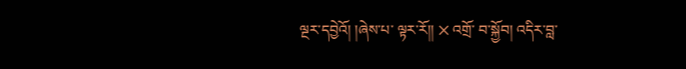ལྔར་དབྱེའོ། །ཞེས་པ་ ལྟར་རོ།། ྾ འགྲོ་ བ་སྐྱོབ། འདིར་བླ་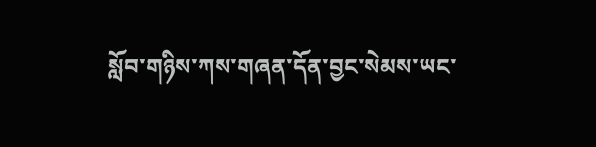སློབ་གཉིས་ཀས་གཞན་དོན་བྱང་སེམས་ཡང་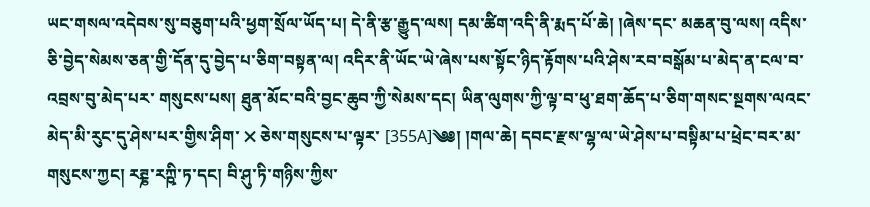ཡང་གསལ་འདེབས་སུ་བཅུག་པའི་ཕྱག་སྲོལ་ཡོད་པ། དེ་ནི་རྩ་རྒྱུད་ལས། དམ་ཚིག་འདི་ནི་རྨད་པོ་ཆེ། །ཞེས་དང་ མཆན་བུ་ལས། འདིས་ཅི་བྱེད་སེམས་ཅན་གྱི་དོན་དུ་བྱེད་པ་ཅིག་བསྟན་ལ། འདིར་ནི་ཡོང་ཡེ་ཞེས་པས་སྟོང་ཉིད་རྟོགས་པའི་ཤེས་རབ་བསྒོམ་པ་མེད་ན་ངལ་བ་འབྲས་བུ་མེད་པར་ གསུངས་པས། ཐུན་མོང་བའི་བྱང་ཆུབ་ཀྱི་སེམས་དང། ཡིན་ལུགས་ཀྱི་ལྟ་བ་ཕུ་ཐག་ཆོད་པ་ཅིག་གསང་སྔགས་ལའང་མེད་མི་རུང་དུ་ཤེས་པར་གྱིས་ཤིག་ ྾ ཅེས་གསུངས་པ་ལྟར་ [355A]༄༅། །གལ་ཆེ། དབང་རྫས་ལྷ་ལ་ཡེ་ཤེས་པ་བསྟིམ་པ་ཕྲེང་བར་མ་གསུངས་ཀྱང། རཊྞ་རཀྵི་ཏ་དང། བི་ཤུ་ཏི་གཉིས་ཀྱིས་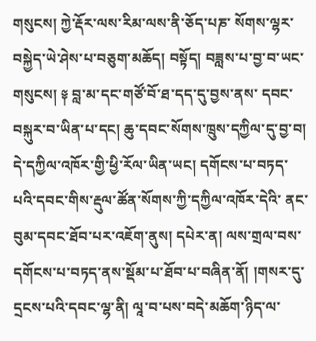གསུངས། ཀྱེ་རྡོར་ལས་རིམ་ལས་ནི་ཅོད་པཎ་ སོགས་ལྷར་བསྐྱེད་ཡེ་ཤེས་པ་བཅུག་མཆོད། བསྟོད། བཟླས་པ་བྱ་བ་ཡང་གསུངས། ༈ བླ་མ་དང་གཙོ་བོ་ཐ་དད་དུ་བྱས་ནས་ དབང་བསྐུར་བ་ཡིན་པ་དང། ཆུ་དབང་སོགས་ཁྲུས་དཀྱིལ་དུ་བྱ་བ། དེ་དཀྱིལ་འཁོར་གྱི་ཕྱི་རོལ་ཡིན་ཡང། དགོངས་པ་བཏད་པའི་དབང་གིས་རྡུལ་ཚོན་སོགས་ཀྱི་དཀྱིལ་འཁོར་དེའི་ ནང་བུམ་དབང་ཐོབ་པར་འཇོག་ནུས། དཔེར་ན། ལས་གྲལ་བས་དགོངས་པ་བཏད་ནས་སྡོམ་པ་ཐོབ་པ་བཞིན་ནོ། །གསར་དུ་དྲངས་པའི་དབང་ལྷ་ནི། ལཱ་བ་པས་བདེ་མཆོག་ཉིད་ལ་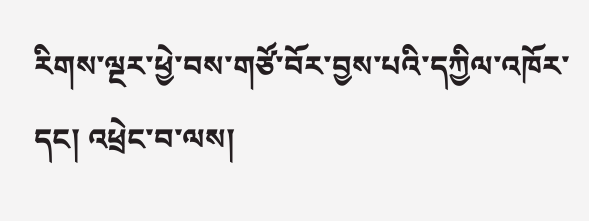རིགས་ལྔར་ཕྱེ་བས་གཙོ་བོར་བྱས་པའི་དཀྱིལ་འཁོར་དང། འཕྲེང་བ་ལས།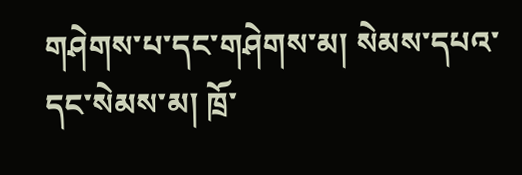གཤེགས་པ་དང་གཤེགས་མ། སེམས་དཔའ་དང་སེམས་མ། ཁྲོ་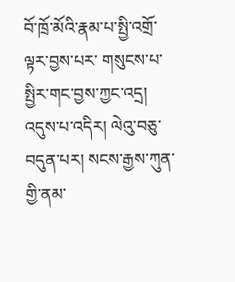བོ་ཁྲོ་མོའི་རྣམ་པ་སྤྱི་འགྲོ་ལྟར་བྱས་པར་ གསུངས་པ་སྤྱིར་གང་བྱས་ཀྱང་འདྲ། འདུས་པ་འདིར། ལེའུ་བཅུ་བདུན་པར། སངས་རྒྱས་ཀུན་གྱི་ནམ་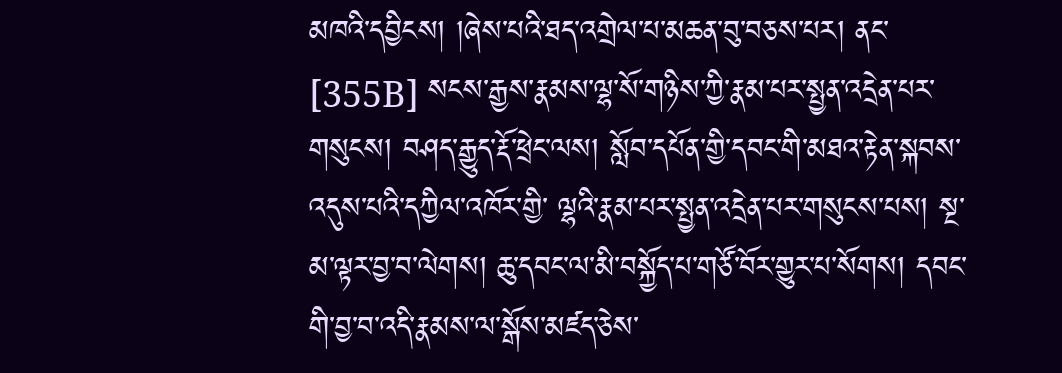མཁའི་དབྱིངས། །ཞེས་པའི་ཐད་འགྲེལ་པ་མཆན་བུ་བཅས་པར། ནང་ [355B] སངས་རྒྱས་རྣམས་ལྷ་སོ་གཉིས་ཀྱི་རྣམ་པར་སྤྱན་འདྲེན་པར་གསུངས། བཤད་རྒྱུད་རྡོ་ཕྲེང་ལས། སློབ་དཔོན་གྱི་དབང་གི་མཐའ་རྟེན་སྐབས་འདུས་པའི་དཀྱིལ་འཁོར་གྱི་ ལྷའི་རྣམ་པར་སྤྱན་འདྲེན་པར་གསུངས་པས། སྔ་མ་ལྟར་བྱ་བ་ལེགས། ཆུ་དབང་ལ་མི་བསྐྱོད་པ་གཙོ་བོར་གྱུར་པ་སོགས། དབང་གི་བྱ་བ་འདི་རྣམས་ལ་སྒོས་མཛད་ཅེས་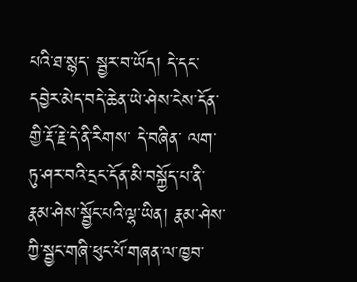པའི་ཐ་སྙད་ སྦྱར་བ་ཡོད། དེ་དང་དབྱེར་མེད་བདེ་ཆེན་ཡེ་ཤེས་ངེས་དོན་གྱི་རྡོ་རྗེ་དེ་ནི་རིགས་ དེ་བཞིན་ ལག་ཏུ་ཤར་བའི་དྲང་དོན་མི་བསྐྱོད་པ་ནི་རྣམ་ཤེས་སྦྱོང་པའི་ལྷ་ཡིན། རྣམ་ཤེས་ཀྱི་སྦྱང་གཞི་ཕུང་པོ་གཞན་ལ་ཁྱབ་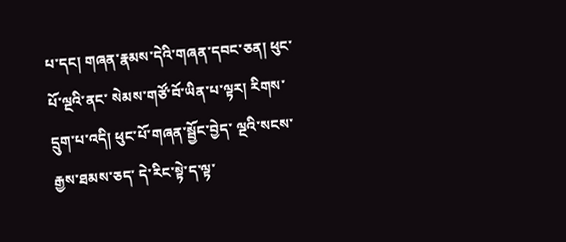པ་དང། གཞན་རྣམས་དེའི་གཞན་དབང་ཅན། ཕུང་པོ་ལྔའི་ནང་ སེམས་གཙོ་བོ་ཡིན་པ་ལྟར། རིགས་དྲུག་པ་འདི། ཕུང་པོ་གཞན་སྦྱོང་བྱེད་ ལྔའི་སངས་རྒྱས་ཐམས་ཅད་ དེ་རིང་སྟེ་ད་ལྟ་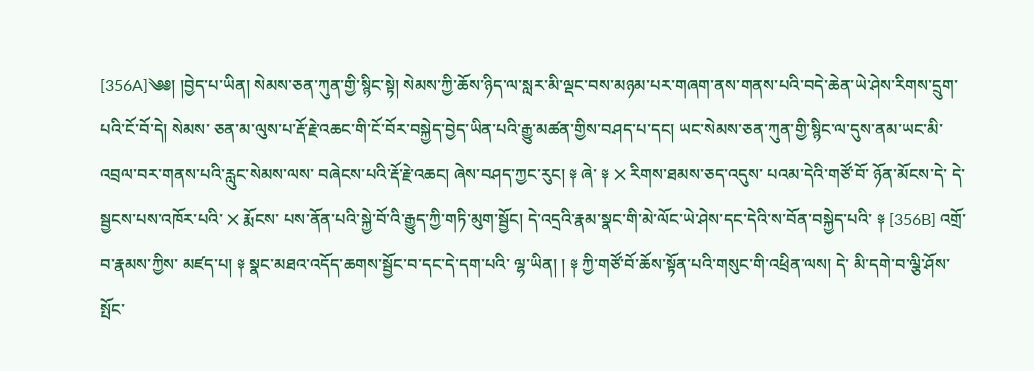[356A]༄༅། །བྱེད་པ་ཡིན། སེམས་ཅན་ཀུན་གྱི་སྙིང་སྟེ། སེམས་ཀྱི་ཆོས་ཉིད་ལ་སླར་མི་ལྡང་བས་མཉམ་པར་གཞག་ནས་གནས་པའི་བདེ་ཆེན་ཡེ་ཤེས་རིགས་དྲུག་པའི་ངོ་བོ་དེ། སེམས་ ཅན་མ་ལུས་པ་རྡོ་རྗེ་འཆང་གི་ངོ་བོར་བསྐྱེད་བྱེད་ཡིན་པའི་རྒྱུ་མཚན་གྱིས་བཤད་པ་དང། ཡང་སེམས་ཅན་ཀུན་གྱི་སྙིང་ལ་དུས་ནམ་ཡང་མི་འབྲལ་བར་གནས་པའི་རླུང་སེམས་ལས་ བཞེངས་པའི་རྡོ་རྗེ་འཆང། ཞེས་བཤད་ཀྱང་རུང། ༈ ཞེ་ ༈ ྾ རིགས་ཐམས་ཅད་འདུས་ པའམ་དེའི་གཙོ་བོ་ ཉོན་མོངས་དེ་ དེ་སྦྱངས་པས་འཁོར་པའི་ ྾ རྨོངས་ པས་ནོན་པའི་སྐྱེ་བོ་འི་རྒྱུད་ཀྱི་གཏི་མུག་སྦྱོང། དེ་འདྲའི་རྣམ་སྣང་གི་མེ་ལོང་ཡེ་ཤེས་དང་དེའི་ས་བོན་བསྐྱེད་པའི་ ༈ [356B] འགྲོ་བ་རྣམས་ཀྱིས་ མཛད་པ། ༈ སྣང་མཐའ་འདོད་ཆགས་སྦྱོང་བ་དང་དེ་དག་པའི་ ལྷ་ཡིན། ། ༈ ཀྱི་གཙོ་བོ་ཆོས་སྟོན་པའི་གསུང་གི་འཕྲིན་ལས། དེ་ མི་དགེ་བ་ལྕི་ཤོས་ སྤོང་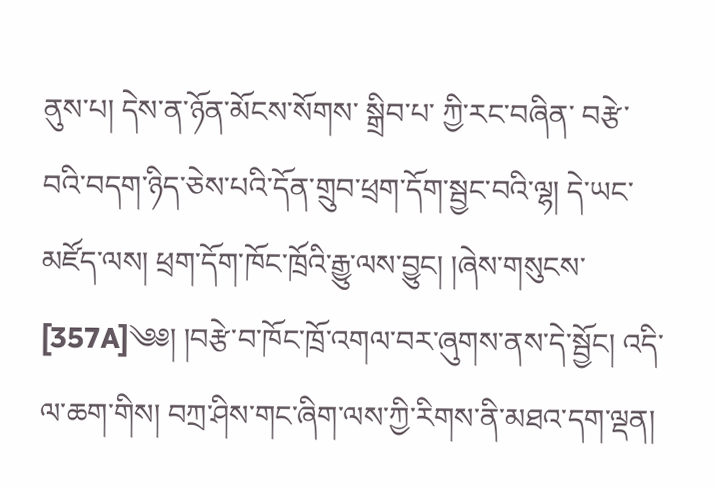ནུས་པ། དེས་ན་ཉོན་མོངས་སོགས་ སྒྲིབ་པ་ ཀྱི་རང་བཞིན་ བརྩེ་བའི་བདག་ཉིད་ཅེས་པའི་དོན་གྲུབ་ཕྲག་དོག་སྦྱང་བའི་ལྷ། དེ་ཡང་མཛོད་ལས། ཕྲག་དོག་ཁོང་ཁྲོའི་རྒྱུ་ལས་བྱུང། །ཞེས་གསུངས་ [357A]༄༅། །བརྩེ་བ་ཁོང་ཁྲོ་འགལ་བར་ཞུགས་ནས་དེ་སྦྱོང། འདི་ལ་ཆག་གིས། བཀྲ་ཤིས་གང་ཞིག་ལས་ཀྱི་རིགས་ནི་མཐའ་དག་ལྡན།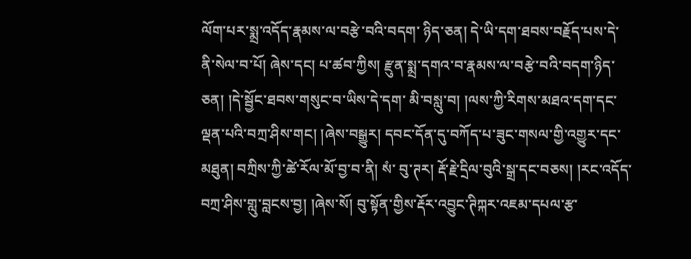ལོག་པར་སྨྲ་འདོད་རྣམས་ལ་བརྩེ་བའི་བདག་ ཉིད་ཅན། དེ་ཡི་དག་ཐབས་བརྗོད་པས་དེ་ནི་སེལ་བ་པོ། ཞེས་དང། པ་ཚབ་ཀྱིས། རྫུན་སྨྲ་དགའ་བ་རྣམས་ལ་བརྩེ་བའི་བདག་ཉིད་ཅན། །དེ་སྦྱོང་ཐབས་གསུང་བ་ཡིས་དེ་དག་ མི་བསླུ་བ། །ལས་ཀྱི་རིགས་མཐའ་དག་དང་ལྡན་པའི་བཀྲ་ཤིས་གང། །ཞེས་བསྒྱུར། དབང་དོན་དུ་བཀོད་པ་ཟུང་གསལ་གྱི་འགྱུར་དང་མཐུན། བཀྲིས་ཀྱི་ཚེ་རོལ་མོ་བྱ་བ་ནི། སཾ་ བུ་ཊར། རྡོ་རྗེ་དྲིལ་བུའི་སྒྲ་དང་བཅས། །རང་འདོད་བཀྲ་ཤིས་གླུ་བླངས་བྱ། །ཞེས་སོ། བུ་སྟོན་གྱིས་རྡོར་འབྱུང་ཊིཀྐར་འཇམ་དཔལ་རྩ་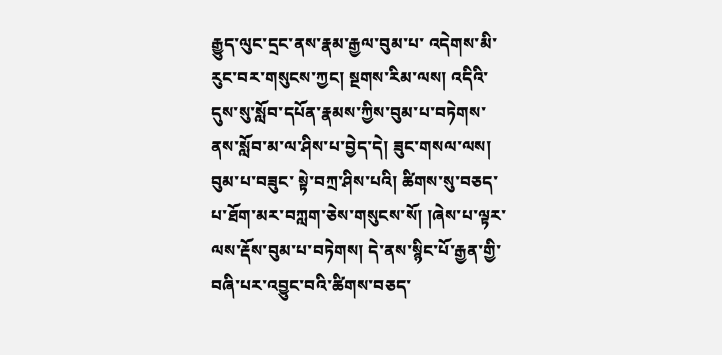རྒྱུད་ལུང་དྲང་ནས་རྣམ་རྒྱལ་བུམ་པ་ འདེགས་མི་རུང་བར་གསུངས་ཀྱང། སྔགས་རིམ་ལས། འདིའི་དུས་སུ་སློབ་དཔོན་རྣམས་ཀྱིས་བུམ་པ་བཏེགས་ནས་སློབ་མ་ལ་ཤིས་པ་བྱེད་དེ། ཟུང་གསལ་ལས། བུམ་པ་བཟུང་ སྟེ་བཀྲ་ཤིས་པའི། ཚིགས་སུ་བཅད་པ་ཐོག་མར་བཀླག་ཅེས་གསུངས་སོ། །ཞེས་པ་ལྟར་ལས་རྡོས་བུམ་པ་བཏེགས། དེ་ནས་སྙིང་པོ་རྒྱན་གྱི་བཞི་པར་འབྱུང་བའི་ཚིགས་བཅད་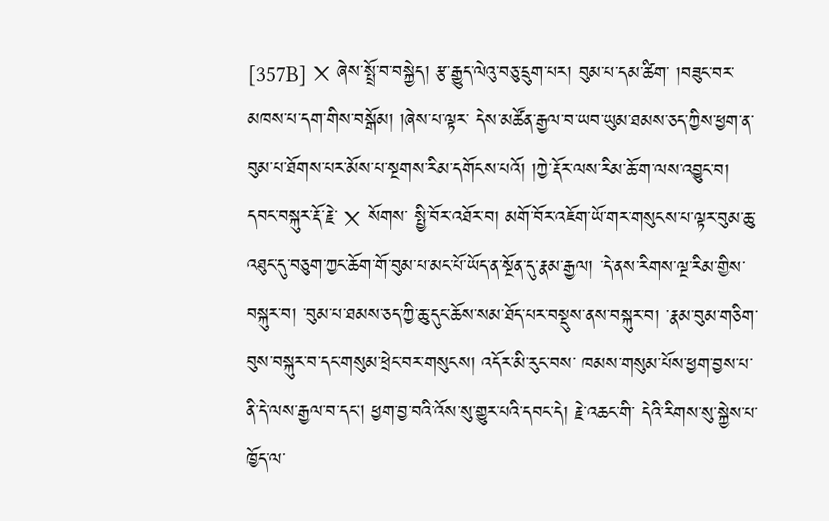[357B] ྾ ཞེས་སྤྲོ་བ་བསྐྱེད། རྩ་རྒྱུད་ལེའུ་བཅུ་དྲུག་པར། བུམ་པ་དམ་ཚིག་ །བཟུང་བར་མཁས་པ་དག་གིས་བསྒོམ། །ཞེས་པ་ལྟར་ དེས་མཚོན་རྒྱལ་བ་ཡབ་ཡུམ་ཐམས་ཅད་ཀྱིས་ཕྱག་ན་བུམ་པ་ཐོགས་པར་མོས་པ་སྔགས་རིམ་དགོངས་པའོ། །ཀྱེ་རྡོར་ལས་རིམ་ཆོ་ག་ལས་འབྱུང་བ། དབང་བསྐུར་རྡོ་རྗེ་ ྾ སོགས་ སྤྱི་བོར་འཐོར་བ། མགོ་བོར་འཇོག་ཡོ་གར་གསུངས་པ་ལྟར་བུམ་ཆུ་འཐུང་དུ་བཅུག་ཀྱང་ཆོག་གོ་བུམ་པ་མང་པོ་ཡོད་ན་སྔོན་དུ་རྣམ་རྒྱལ། ་དེ་ནས་རིགས་ལྔ་རིམ་གྱིས་ བསྐུར་བ། ་བུམ་པ་ཐམས་ཅད་ཀྱི་ཆུ་དུང་ཆོས་སམ་ཐོད་པར་བསྡུས་ནས་བསྐུར་བ། ་རྣམ་བུམ་གཅིག་བུས་བསྐུར་བ་དང་གསུམ་ཕྲེང་བར་གསུངས། འདོར་མི་རུང་བས་ ཁམས་གསུམ་པོས་ཕྱག་བྱས་པ་ནི་དེ་ལས་རྒྱལ་བ་དང། ཕྱག་བྱ་བའི་འོས་སུ་གྱུར་པའི་དབང་དེ། རྗེ་འཆང་གི་ དེའི་རིགས་སུ་སྐྱེས་པ་ཁྱོད་ལ་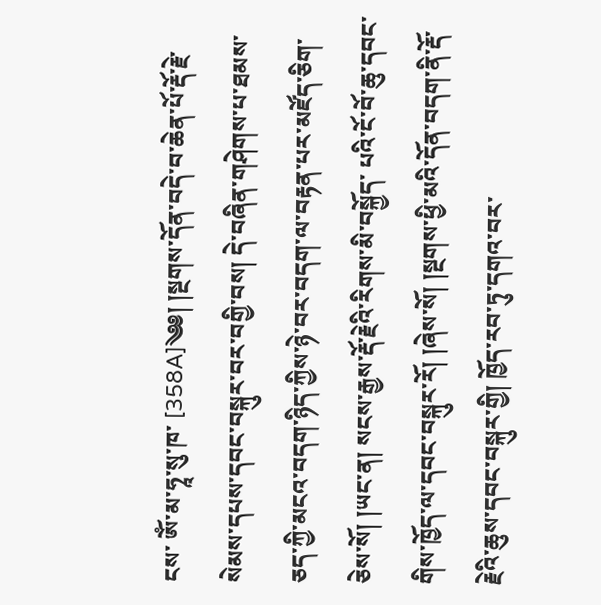ངས་ ཨོཾ་མ་ཧཱ་སུ་ཁ་ [358A]༄༅། །སྔགས་དོན་བདེ་བ་ཆེན་པོ་རྡོ་རྗེ་སེམས་དཔས་དབང་བསྐུར་བར་བགྱི་བས། དེ་བཞིན་གཤེགས་པ་ཐམས་ཅད་ཀྱི་མངའ་བདག་ཉིད་ཀྱིས་ཉེ་བར་བདག་ལ་བརྟན་པར་མཛོད་ཅིག་ ཅེས་སོ། །ཡང་ན། སངས་རྒྱས་རྡོ་རྗེའི་རིགས་མི་བསྐྱོད་ པའི་ངོ་བོ་ཆུ་དབང་གིས་ཁྱོད་ལ་དབང་བསྐུར་རོ། །ཞེས་སོ། །སྔགས་ཕྱི་མའི་དོན་བདག་ནི་རྡོ་རྗེའི་ཆུས་དབང་བསྐུར་གྱི། ཁྱོད་རབ་ཏུ་དགའ་བར་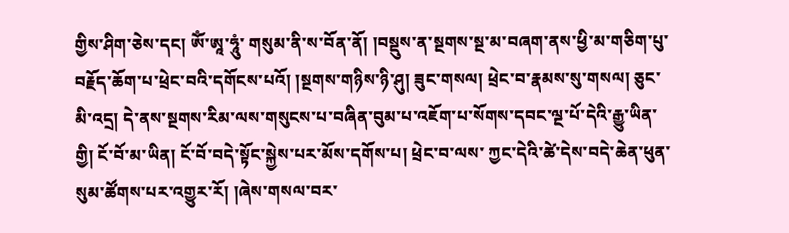གྱིས་ཤིག་ཅེས་དང། ཨོཾ་ཨཱ་ཧཱུཾ་ གསུམ་ནི་ས་བོན་ནོ། །བསྡུས་ན་སྔགས་སྔ་མ་བཞག་ནས་ཕྱི་མ་གཅིག་པུ་བརྗོད་ཆོག་པ་ཕྲེང་བའི་དགོངས་པའོ། །སྔགས་གཉིས་ཉི་ཤུ། ཟུང་གསལ། ཕྲེང་བ་རྣམས་སུ་གསལ། ཅུང་ མི་འདྲ། དེ་ནས་སྔགས་རིམ་ལས་གསུངས་པ་བཞིན་བུམ་པ་འཇོག་པ་སོགས་དབང་ལྔ་པོ་དེའི་རྒྱུ་ཡིན་གྱི། ངོ་བོ་མ་ཡིན། ངོ་བོ་བདེ་སྟོང་སྐྱེས་པར་མོས་དགོས་པ། ཕྲེང་བ་ལས་ ཀྱང་དེའི་ཚེ་དེས་བདེ་ཆེན་ཕུན་སུམ་ཚོགས་པར་འགྱུར་རོ། །ཞེས་གསལ་བར་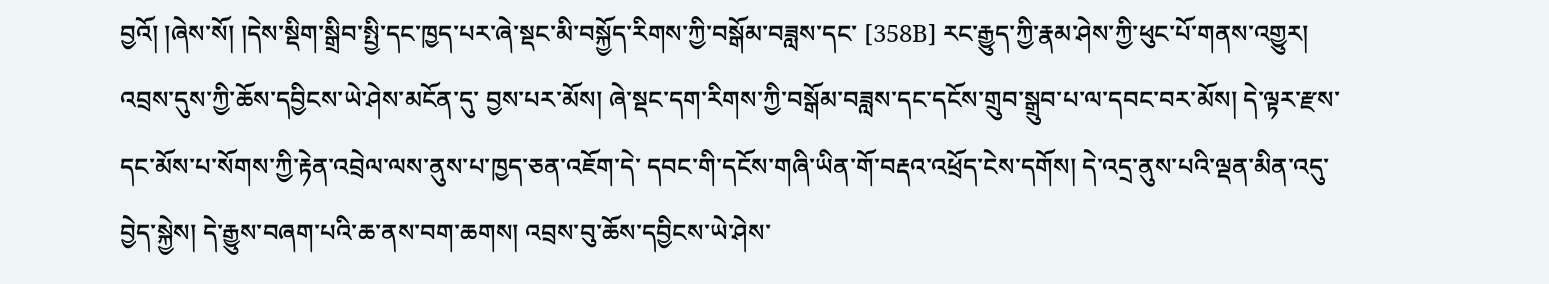བྱའོ། །ཞེས་སོ། །དེས་སྡིག་སྒྲིབ་སྤྱི་དང་ཁྱད་པར་ཞེ་སྡང་མི་བསྐྱོད་རིགས་ཀྱི་བསྒོམ་བཟླས་དང་ [358B] རང་རྒྱུད་ཀྱི་རྣམ་ཤེས་ཀྱི་ཕུང་པོ་གནས་འགྱུར། འབྲས་དུས་ཀྱི་ཆོས་དབྱིངས་ཡེ་ཤེས་མངོན་དུ་ བྱས་པར་མོས། ཞེ་སྡང་དག་རིགས་ཀྱི་བསྒོམ་བཟླས་དང་དངོས་གྲུབ་སྒྲུབ་པ་ལ་དབང་བར་མོས། དེ་ལྟར་རྫས་དང་མོས་པ་སོགས་ཀྱི་རྟེན་འབྲེལ་ལས་ནུས་པ་ཁྱད་ཅན་འཇོག་དེ་ དབང་གི་དངོས་གཞི་ཡིན་གོ་བརྡའ་འཕྲོད་ངེས་དགོས། དེ་འདྲ་ནུས་པའི་ལྡན་མིན་འདུ་བྱེད་སྐྱེས། དེ་རྒྱུས་བཞག་པའི་ཆ་ནས་བག་ཆགས། འབྲས་བུ་ཆོས་དབྱིངས་ཡེ་ཤེས་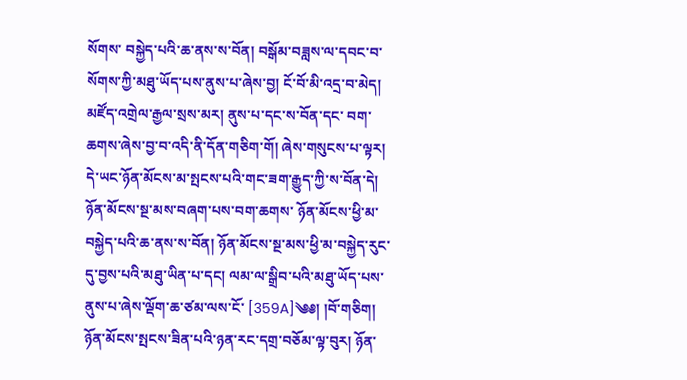སོགས་ བསྐྱེད་པའི་ཆ་ནས་ས་བོན། བསྒོམ་བཟླས་ལ་དབང་བ་སོགས་ཀྱི་མཐུ་ཡོད་པས་ནུས་པ་ཞེས་བྱ། ངོ་བོ་མི་འདྲ་བ་མེད། མཛོད་འགྲེལ་རྒྱལ་སྲས་མར། ནུས་པ་དང་ས་བོན་དང་ བག་ཆགས་ཞེས་བྱ་བ་འདི་ནི་དོན་གཅིག་གོ། ཞེས་གསུངས་པ་ལྟར། དེ་ཡང་ཉོན་མོངས་མ་སྤངས་པའི་གང་ཟག་རྒྱུད་ཀྱི་ས་བོན་དེ། ཉོན་མོངས་སྔ་མས་བཞག་པས་བག་ཆགས་ ཉོན་མོངས་ཕྱི་མ་བསྐྱེད་པའི་ཆ་ནས་ས་བོན། ཉོན་མོངས་སྔ་མས་ཕྱི་མ་བསྐྱེད་རུང་དུ་བྱས་པའི་མཐུ་ཡིན་པ་དང། ལམ་ལ་སྒྲིབ་པའི་མཐུ་ཡོད་པས་ནུས་པ་ཞེས་ལྡོག་ཆ་ཙམ་ལས་ངོ་ [359A]༄༅། །བོ་གཅིག། ཉོན་མོངས་སྤངས་ཟིན་པའི་ཉན་རང་དགྲ་བཅོམ་ལྟ་བུར། ཉོན་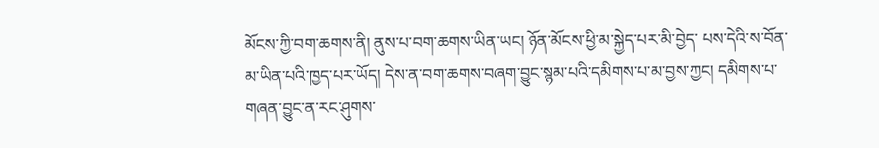མོངས་ཀྱི་བག་ཆགས་ནི། ནུས་པ་བག་ཆགས་ཡིན་ཡང། ཉོན་མོངས་ཕྱི་མ་སྐྱེད་པར་མི་བྱེད་ པས་དེའི་ས་བོན་མ་ཡིན་པའི་ཁྱད་པར་ཡོད། དེས་ན་བག་ཆགས་བཞག་བྱུང་སྙམ་པའི་དམིགས་པ་མ་བྱས་ཀྱང། དམིགས་པ་གཞན་བྱུང་ན་རང་ཤུགས་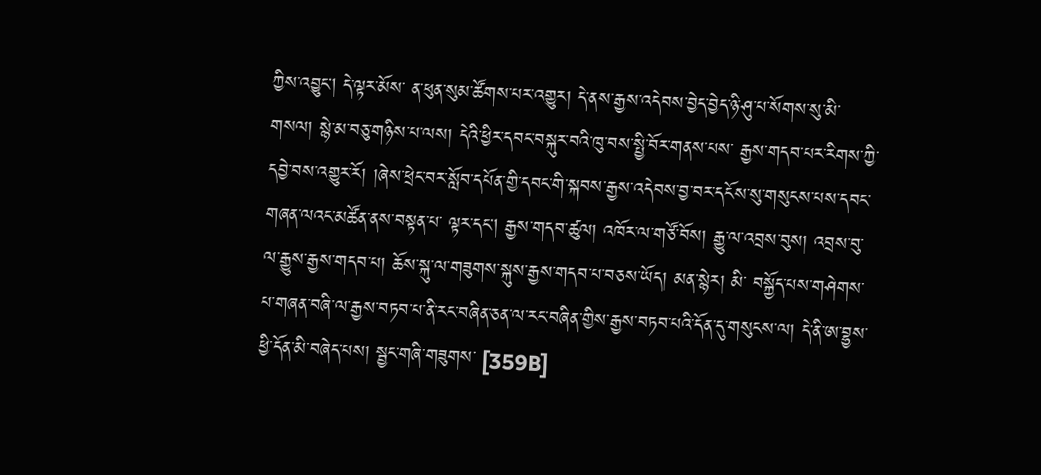ཀྱིས་འབྱུང། དེ་ལྟར་མོས་ ན་ཕུན་སུམ་ཚོགས་པར་འགྱུར། དེ་ནས་རྒྱས་འདེབས་བྱེད་བྱེད་ཉི་ཤུ་པ་སོགས་སུ་མི་གསལ། སྙེ་མ་བཅུ་གཉིས་པ་ལས། དེའི་ཕྱིར་དབང་བསྐུར་བའི་ཁུ་བས་སྤྱི་བོར་གནས་པས་ རྒྱས་གདབ་པར་རིགས་ཀྱི་དབྱེ་བས་འགྱུར་རོ། །ཞེས་ཕྲེང་བར་སློབ་དཔོན་གྱི་དབང་གི་སྐབས་རྒྱས་འདེབས་བྱ་བར་དངོས་སུ་གསུངས་པས་དབང་གཞན་ལའང་མཚོན་ནས་བསྟན་པ་ ལྟར་དང། རྒྱས་གདབ་ཚུལ། འཁོར་ལ་གཙོ་བོས། རྒྱུ་ལ་འབྲས་བུས། འབྲས་བུ་ལ་རྒྱུས་རྒྱས་གདབ་པ། ཆོས་སྐུ་ལ་གཟུགས་སྐུས་རྒྱས་གདབ་པ་བཅས་ཡོད། མན་སྙེར། མི་ བསྐྱོད་པས་གཤེགས་པ་གཞན་བཞི་ལ་རྒྱས་བཏབ་པ་ནི་རང་བཞིན་ཅན་ལ་རང་བཞིན་གྱིས་རྒྱས་བཏབ་པའི་དོན་དུ་གསུངས་ལ། དེ་ནི་ཨ་བྷྱས་ཕྱི་དོན་མི་བཞེད་པས། སྦྱང་གཞི་གཟུགས་ [359B]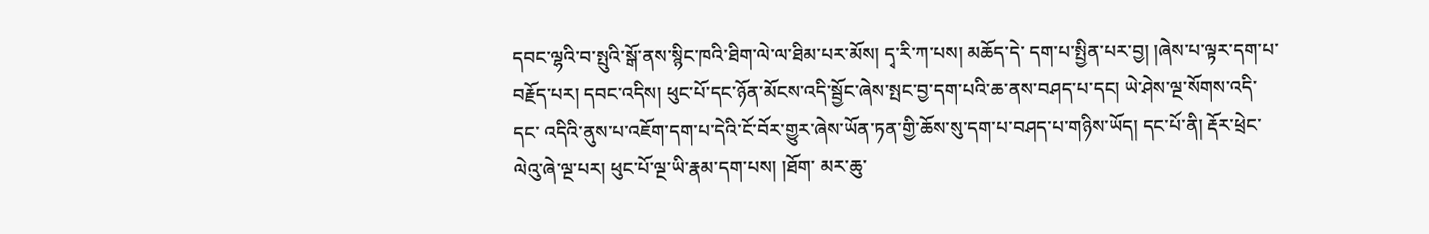དབང་ལྷའི་བ་སྤུའི་སྒོ་ནས་སྙིང་ཁའི་ཐིག་ལེ་ལ་ཐིམ་པར་མོས། དྭ་རི་ཀ་པས། མཆོད་དེ་ དག་པ་སྤྱིན་པར་བྱ། །ཞེས་པ་ལྟར་དག་པ་བརྗོད་པར། དབང་འདིས། ཕུང་པོ་དང་ཉོན་མོངས་འདི་སྦྱོང་ཞེས་སྤང་བྱ་དག་པའི་ཆ་ནས་བཤད་པ་དང། ཡེ་ཤེས་ལྔ་སོགས་འདི་དང་ འདིའི་ནུས་པ་འཇོག་དག་པ་དེའི་ངོ་བོར་གྱུར་ཞེས་ཡོན་ཏན་གྱི་ཆོས་སུ་དག་པ་བཤད་པ་གཉིས་ཡོད། དང་པོ་ནི། རྡོར་ཕྲེང་ལེའུ་ཞེ་ལྔ་པར། ཕུང་པོ་ལྔ་ཡི་རྣམ་དག་པས། །ཐོག་ མར་ཆུ་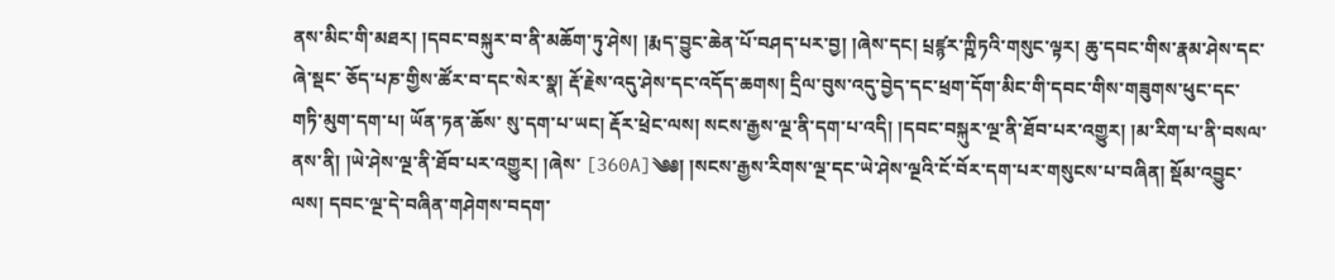ནས་མིང་གི་མཐར། །དབང་བསྐུར་བ་ནི་མཆོག་ཏུ་ཤེས། །རྨད་བྱུང་ཆེན་པོ་བཤད་པར་བྱ། །ཞེས་དང། པྲཛྙར་ཀྵིཏའི་གསུང་ལྟར། ཆུ་དབང་གིས་རྣམ་ཤེས་དང་ཞེ་སྡང་ ཅོད་པཎ་གྱིས་ཚོར་བ་དང་སེར་སྣ། རྡོ་རྗེས་འདུ་ཤེས་དང་འདོད་ཆགས། དྲིལ་བུས་འདུ་བྱེད་དང་ཕྲག་དོག་མིང་གི་དབང་གིས་གཟུགས་ཕུང་དང་གཏི་མུག་དག་པ། ཡོན་ཏན་ཆོས་ སུ་དག་པ་ཡང། རྡོར་ཕྲེང་ལས། སངས་རྒྱས་ལྔ་ནི་དག་པ་འདི། །དབང་བསྐུར་ལྔ་ནི་ཐོབ་པར་འགྱུར། །མ་རིག་པ་ནི་བསལ་ནས་ནི། །ཡེ་ཤེས་ལྔ་ནི་ཐོབ་པར་འགྱུར། །ཞེས་ [360A]༄༅། །སངས་རྒྱས་རིགས་ལྔ་དང་ཡེ་ཤེས་ལྔའི་ངོ་བོར་དག་པར་གསུངས་པ་བཞིན། སྡོམ་འབྱུང་ལས། དབང་ལྔ་དེ་བཞིན་གཤེགས་བདག་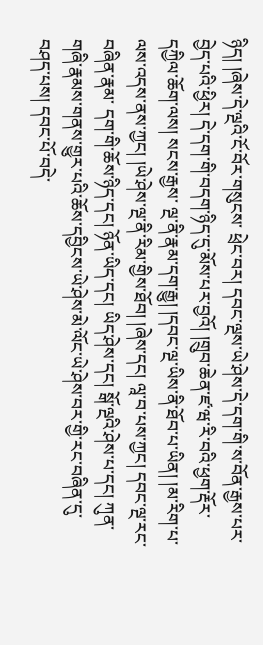ཉིད། །ཞེས་དེ་ལྔའི་ངོ་བོར་གསུངས་ ཕྲེང་བར། དབང་ལྔས་ཡེ་ཤེས་དེ་དག་གི་ས་བོན་རྒྱས་པར་བྱེད་པའི་ཕྱིར། དེ་དག་གི་བདག་ཉིད་དུ་མོས་པར་བྱའོ། །གྲུབ་ཆེན་ཛ་ཝ་རི་བའི་ཕྱག་རྡོར་དཀྱིལ་ཆོག་ལས། སངས་རྒྱས་ ལྔ་ནི་རྣམ་དག་རྒྱུ། །དབང་ལྔ་ཡིས་ནི་ཐོབ་པ་ཡིན། །མ་རིག་པ་ལས་འདས་ནས་ཀྱང། །ཡེ་ཤེས་ལྔ་ནི་རིམ་གྱིས་ཐོབ། །ཞེས་དང། ལཱ་བ་པས་ཀྱང། དབང་ལྔ་རང་བཞིན་རྣམ་ དག་གི་ཆོས་ཉིད་དང། ཉོན་ཡིད་དང། ཡིད་ཤེས་དང། སྒོ་ལྔའི་ཤེས་པ་དང། ཀུན་གཞི་རྣམས་གནས་གྱུར་པའི་ཆོས་དབྱིངས་ཡེ་ཤེས་མེ་ལོང་ཡེ་ཤེས་བར་གྱི་རང་བཞིན་དུ་ བཤད་པས། དབང་པོ་བདེ་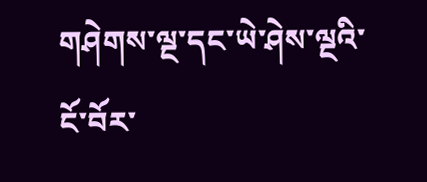གཤེགས་ལྔ་དང་ཡེ་ཤེས་ལྔའི་ངོ་བོར་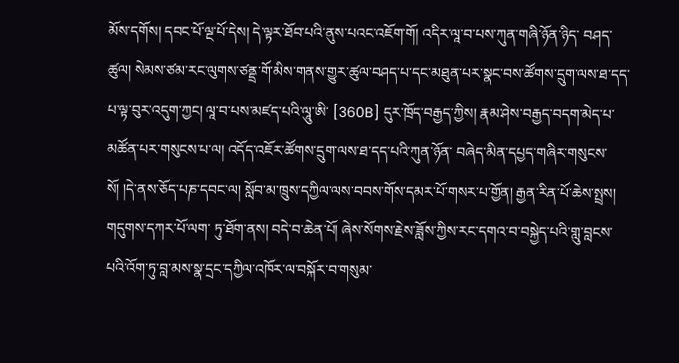མོས་དགོས། དབང་པོ་ལྔ་པོ་དེས། དེ་ལྟར་ཐོབ་པའི་ནུས་པའང་འཇོག་གོ། འདིར་ལཱ་བ་པས་ཀུན་གཞི་ཉོན་ཉིད་ བཤད་ཚུལ། སེམས་ཙམ་རང་ལུགས་ཙནྡྲ་གོ་མིས་གནས་གྱུར་ཚུལ་བཤད་པ་དང་མཐུན་པར་སྣང་བས་ཚོགས་དྲུག་ལས་ཐ་དད་པ་ལྟ་བུར་འདུག་ཀྱང། ལཱ་བ་པས་མཛད་པའི་ལཱུ་ཨི་ [360B] དུར་ཁྲོད་བརྒྱད་ཀྱིས། རྣམ་ཤེས་བརྒྱད་བདག་མེད་པ་མཚོན་པར་གསུངས་པ་ལ། འདོད་འཇོར་ཚོགས་དྲུག་ལས་ཐ་དད་པའི་ཀུན་ཉོན་ བཞེད་མིན་དཔྱད་གཞིར་གསུངས་སོ། །དེ་ནས་ཅོད་པཎ་དབང་ལ། སློབ་མ་ཁྲུས་དཀྱིལ་ལས་བབས་གོས་དམར་པོ་གསར་པ་གྱོན། རྒྱན་རིན་པོ་ཆེས་སྤྲས། གདུགས་དཀར་པོ་ལག་ ཏུ་ཐོག་ནས། བདེ་བ་ཆེན་པོ། ཞེས་སོགས་རྗེས་ཟློས་ཀྱིས་རང་དགའ་བ་བསྐྱེད་པའི་གླུ་བླངས་པའི་འོག་ཏུ་བླ་མས་སྣ་དྲང་དཀྱིལ་འཁོར་ལ་བསྐོར་བ་གསུམ་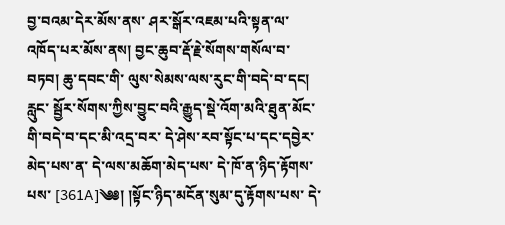བྱ་བའམ་དེར་མོས་ནས་ ཤར་སྒོར་འཇམ་པའི་སྟན་ལ་འཁོད་པར་མོས་ནས། བྱང་ཆུབ་རྡོ་རྗེ་སོགས་གསོལ་བ་བཏབ། ཆུ་དབང་གི་ ལུས་སེམས་ལས་རུང་གི་བདེ་བ་དང། རླུང་ སྦྱོར་སོགས་ཀྱིས་བྱུང་བའི་རྒྱུད་སྡེ་འོག་མའི་ཐུན་མོང་གི་བདེ་བ་དང་མི་འདྲ་བར་ དེ་ཤེས་རབ་སྟོང་པ་དང་དབྱེར་མེད་པས་ན་ དེ་ལས་མཆོག་མེད་པས་ དེ་ཁོ་ན་ཉིད་རྟོགས་པས་ [361A]༄༅། །སྟོང་ཉིད་མངོན་སུམ་དུ་རྟོགས་པས་ དེ་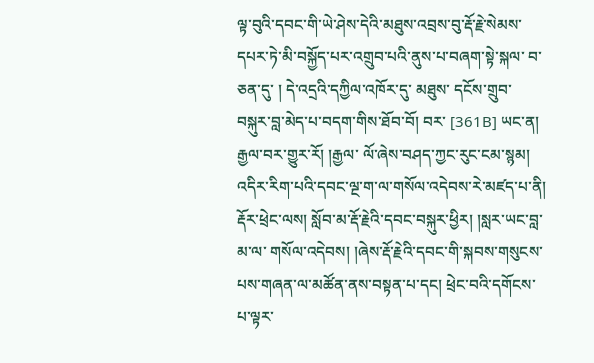ལྟ་བུའི་དབང་གི་ཡེ་ཤེས་དེའི་མཐུས་འབྲས་བུ་རྡོ་རྗེ་སེམས་དཔར་ཏེ་མི་བསྐྱོད་པར་འགྲུབ་པའི་ནུས་པ་བཞག་སྟེ་སྐལ་ བ་ཅན་དུ་ ། དེ་འདྲའི་དཀྱིལ་འཁོར་དུ་ མཐུས་ དངོས་གྲུབ་ བསྐུར་བླ་མེད་པ་བདག་གིས་ཐོབ་བོ། བར་ [361B] ཡང་ན། རྒྱལ་བར་གྱུར་རོ། །རྒྱལ་ ལོ་ཞེས་བཤད་ཀྱང་རུང་ངམ་སྙམ། འདིར་རིག་པའི་དབང་ལྔ་ག་ལ་གསོལ་འདེབས་རེ་མཛད་པ་ནི། རྡོར་ཕྲེང་ལས། སློབ་མ་རྡོ་རྗེའི་དབང་བསྐུར་ཕྱིར། །སླར་ཡང་བླ་མ་ལ་ གསོལ་འདེབས། །ཞེས་རྡོ་རྗེའི་དབང་གི་སྐབས་གསུངས་པས་གཞན་ལ་མཚོན་ནས་བསྟན་པ་དང། ཕྲེང་བའི་དགོངས་པ་ལྟར་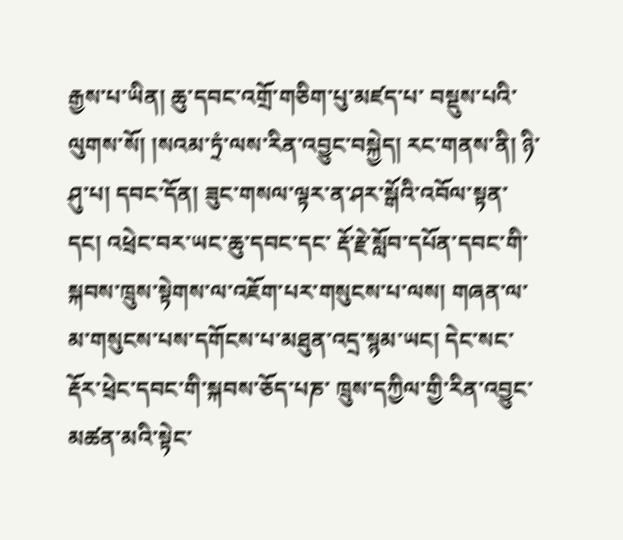རྒྱས་པ་ཡིན། ཆུ་དབང་འགྲོ་གཅིག་པུ་མཛད་པ་ བསྡུས་པའི་ལུགས་སོ། །སའམ་ཏྲཾ་ལས་རིན་འབྱུང་བསྐྱེད། རང་གནས་ནི། ཉི་ཤུ་པ། དབང་དོན། ཟུང་གསལ་ལྟར་ན་ཤར་སྒོའི་འབོལ་སྟན་དང། འཕྲེང་བར་ཡང་ཆུ་དབང་དང་ རྡོ་རྗེ་སློབ་དཔོན་དབང་གི་སྐབས་ཁྲུས་སྟེགས་ལ་འཇོག་པར་གསུངས་པ་ལས། གཞན་ལ་མ་གསུངས་པས་དགོངས་པ་མཐུན་འདྲ་སྙམ་ཡང། དེང་སང་རྡོར་ཕྲེང་དབང་གི་སྐབས་ཅོད་པཎ་ ཁྲུས་དཀྱིལ་གྱི་རིན་འབྱུང་མཚན་མའི་སྟེང་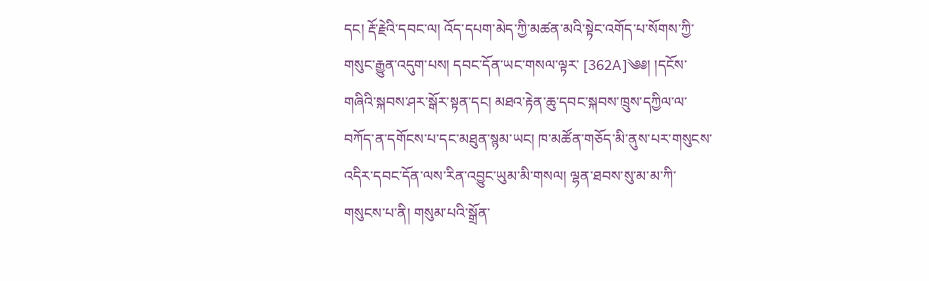དང། རྡོ་རྗེའི་དབང་ལ། འོད་དཔག་མེད་ཀྱི་མཚན་མའི་སྟེང་འགོད་པ་སོགས་ཀྱི་གསུང་རྒྱུན་འདུག་པས། དབང་དོན་ཡང་གསལ་ལྟར་ [362A]༄༅། །དངོས་གཞིའི་སྐབས་ཤར་སྒོར་སྟན་དང། མཐའ་རྟེན་ཆུ་དབང་སྐབས་ཁྲུས་དཀྱིལ་ལ་བཀོད་ན་དགོངས་པ་དང་མཐུན་སྙམ་ཡང། ཁ་མཚོན་གཅོད་མི་ནུས་པར་གསུངས་ འདིར་དབང་དོན་ལས་རིན་འབྱུང་ཡུམ་མི་གསལ། ལྷན་ཐབས་སུ་མ་མ་ཀི་གསུངས་པ་ནི། གསུམ་པའི་སྒྲོན་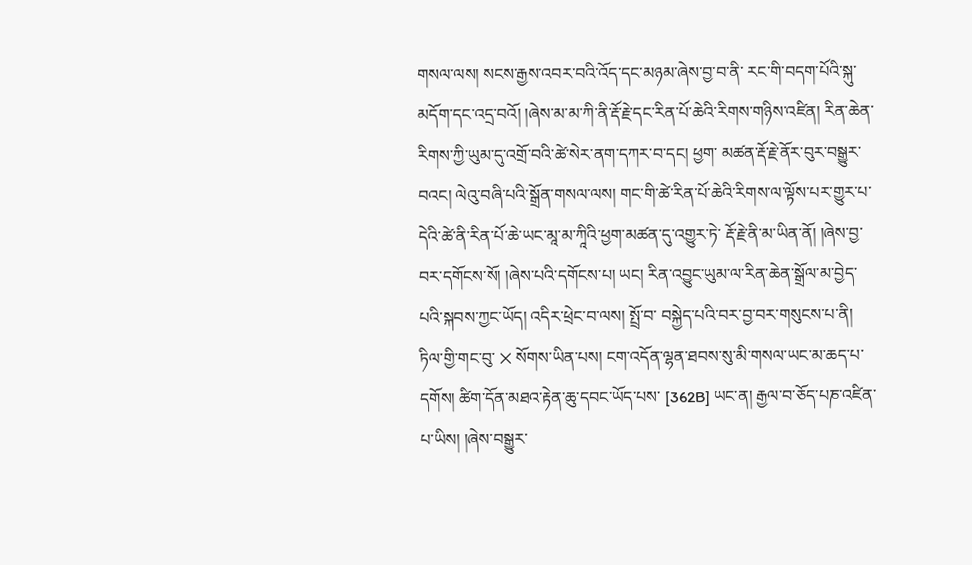གསལ་ལས། སངས་རྒྱས་འབར་བའི་འོད་དང་མཉམ་ཞེས་བྱ་བ་ནི་ རང་གི་བདག་པོའི་སྐུ་མདོག་དང་འདྲ་བའོ། །ཞེས་མ་མ་ཀི་ནི་རྡོ་རྗེ་དང་རིན་པོ་ཆེའི་རིགས་གཉིས་འཛིན། རིན་ཆེན་རིགས་ཀྱི་ཡུམ་དུ་འགྲོ་བའི་ཚེ་སེར་ནག་དཀར་བ་དང། ཕྱག་ མཚན་རྡོ་རྗེ་ནོར་བུར་བསྒྱུར་བའང། ལེའུ་བཞི་པའི་སྒྲོན་གསལ་ལས། གང་གི་ཚེ་རིན་པོ་ཆེའི་རིགས་ལ་ལྟོས་པར་གྱུར་པ་དེའི་ཚེ་ནི་རིན་པོ་ཆེ་ཡང་མཱ་མ་ཀཱིའི་ཕྱག་མཚན་དུ་འགྱུར་ཏེ་ རྡོ་རྗེ་ནི་མ་ཡིན་ནོ། །ཞེས་བྱ་བར་དགོངས་སོ། །ཞེས་པའི་དགོངས་པ། ཡང། རིན་འབྱུང་ཡུམ་ལ་རིན་ཆེན་སྒྲོལ་མ་བྱེད་པའི་སྐབས་ཀྱང་ཡོད། འདིར་ཕྲེང་བ་ལས། སྤྲོ་བ་ བསྐྱེད་པའི་བར་བྱ་བར་གསུངས་པ་ནི། ཏིལ་གྱི་གང་བུ་ ྾ སོགས་ཡིན་པས། ངག་འདོན་ལྷན་ཐབས་སུ་མི་གསལ་ཡང་མ་ཆད་པ་དགོས། ཚིག་དོན་མཐའ་རྟེན་ཆུ་དབང་ཡོད་པས་ [362B] ཡང་ན། རྒྱལ་བ་ཅོད་པཎ་འཛིན་པ་ཡིས། །ཞེས་བསྒྱུར་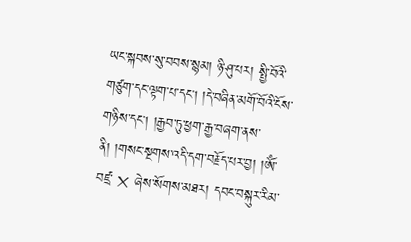ཡང་སྐབས་སུ་བབས་སྙམ། ཉི་ཤུ་པར། སྤྱི་བོའི་གཙུག་དང་ལྟག་པ་དང། །དེ་བཞིན་མགོ་བོའི་ངོས་ གཉིས་དང། །རྒྱབ་ཏུ་ཕྱག་རྒྱ་བཞག་ནས་ནི། །གསང་སྔགས་འདི་དག་བརྗོད་པར་བྱ། །ཨོཾ་བཛྲ་ ྾ ཞེས་སོགས་མཐར། དབང་བསྐུར་རིམ་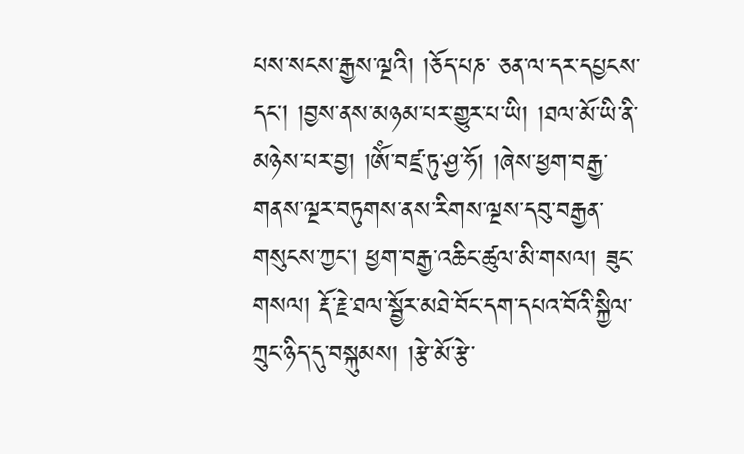པས་སངས་རྒྱས་ལྔའི། །ཅོད་པཎ་ ཅན་ལ་དར་དཔྱངས་དང། །བྱས་ནས་མཉམ་པར་གྱུར་པ་ཡི། །ཐལ་མོ་ཡི་ནི་མཉེས་པར་བྱ། །ཨོཾ་བཛྲ་ཏུ་ཤྱ་ཧོ། །ཞེས་ཕྱག་བརྒྱ་གནས་ལྔར་བཏུགས་ནས་རིགས་ལྔས་དབུ་བརྒྱན་ གསུངས་ཀྱང། ཕྱག་བརྒྱ་འཆིང་ཚུལ་མི་གསལ། ཟུང་གསལ། རྡོ་རྗེ་ཐལ་སྦྱོར་མཐེ་བོང་དག་དཔའ་བོའི་སྐྱིལ་ཀྲུང་ཉིད་དུ་བསྐུམས། །རྩེ་མོ་རྩེ་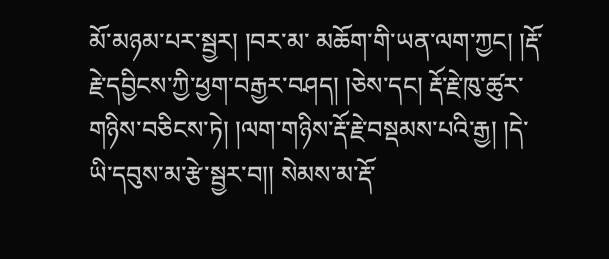མོ་མཉམ་པར་སྦྱར། །བར་མ་ མཆོག་གི་ཡན་ལག་ཀྱང། །རྡོ་རྗེ་དབྱིངས་ཀྱི་ཕྱག་བརྒྱར་བཤད། །ཅེས་དང། རྡོ་རྗེ་ཁུ་ཚུར་གཉིས་བཅིངས་ཏེ། །ལག་གཉིས་རྡོ་རྗེ་བསྡམས་པའི་རྒྱ། །དེ་ཡི་དབུས་མ་རྩེ་སྦྱར་བ།། སེམས་མ་རྡོ་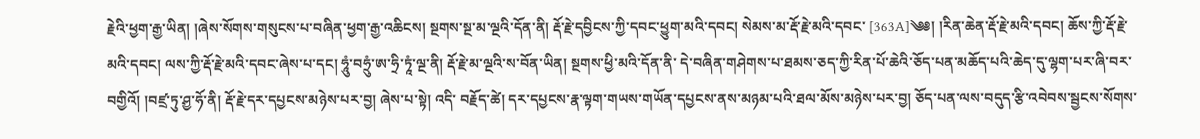རྗེའི་ཕྱག་རྒྱ་ཡིན། །ཞེས་སོགས་གསུངས་པ་བཞིན་ཕྱག་རྒྱ་འཆིངས། སྔགས་སྔ་མ་ལྔའི་དོན་ནི། རྡོ་རྗེ་དབྱིངས་ཀྱི་དབང་ཕྱུག་མའི་དབང། སེམས་མ་རྡོ་རྗེ་མའི་དབང་ [363A]༄༅། །རིན་ཆེན་རྡོ་རྗེ་མའི་དབང། ཆོས་ཀྱི་རྡོ་རྗེ་མའི་དབང། ལས་ཀྱི་རྡོ་རྗེ་མའི་དབང་ཞེས་པ་དང། ཧཱུཾ་བཧྲུཾ་ཨ་ཧྲི་ཏཱཾ་ལྔ་ནི། རྡོ་རྗེ་མ་ལྔའི་ས་བོན་ཡིན། སྔགས་ཕྱི་མའི་དོན་ནི་ དེ་བཞིན་གཤེགས་པ་ཐམས་ཅད་ཀྱི་རིན་པོ་ཆེའི་ཅོད་པན་མཆོད་པའི་ཆེད་དུ་ལྷག་པར་ཞི་བར་བགྱིའོ། །བཛྲ་ཏུ་ཤྱ་ཧོ་ནི། རྡོ་རྗེ་དར་དཔྱངས་མཉེས་པར་བྱ། ཞེས་པ་སྟེ། འདི་ བརྗོད་ཚེ། དར་དཔྱངས་རྣ་ལྟག་གཡས་གཡོན་དཔྱངས་ནས་མཉམ་པའི་ཐལ་མོས་མཉེས་པར་བྱ། ཅོད་པན་ལས་བདུད་རྩི་འབེབས་སྦྱངས་སོགས་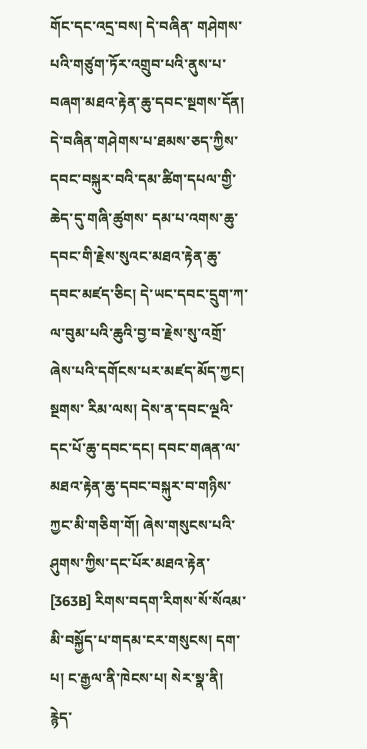གོང་དང་འདྲ་བས། དེ་བཞིན་ གཤེགས་པའི་གཙུག་ཏོར་འགྲུབ་པའི་ནུས་པ་བཞག་མཐའ་རྟེན་ཆུ་དབང་སྔགས་དོན། དེ་བཞིན་གཤེགས་པ་ཐམས་ཅད་ཀྱིས་དབང་བསྐུར་བའི་དམ་ཚིག་དཔལ་གྱི་ཆེད་དུ་གཞི་ཚུགས་ དམ་པ་འགས་ཆུ་དབང་གི་རྗེས་སུའང་མཐའ་རྟེན་ཆུ་དབང་མཛད་ཅིང། དེ་ཡང་དབང་དྲུག་ཀ་ལ་བུམ་པའི་ཆུའི་བྱ་བ་རྗེས་སུ་འགྲོ་ཞེས་པའི་དགོངས་པར་མཛད་མོད་ཀྱང། སྔགས་ རིམ་ལས། དེས་ན་དབང་ལྔའི་དང་པོ་ཆུ་དབང་དང། དབང་གཞན་ལ་མཐའ་རྟེན་ཆུ་དབང་བསྐུར་བ་གཉིས་ཀྱང་མི་གཅིག་གོ། ཞེས་གསུངས་པའི་ཤུགས་ཀྱིས་དང་པོར་མཐའ་རྟེན་ [363B] རིགས་བདག་རིགས་སོ་སོའམ་མི་བསྐྱོད་པ་གདམ་ངར་གསུངས། དག་པ། ང་རྒྱལ་ནི་ཁེངས་པ། སེར་སྣ་ནི། རྙེད་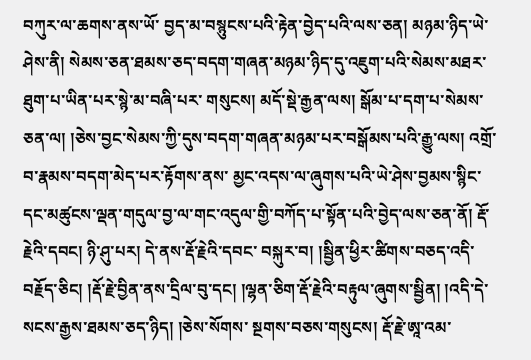བཀུར་ལ་ཆགས་ནས་ཡོ་ བྱད་མ་བསྙུངས་པའི་རྟེན་བྱེད་པའི་ལས་ཅན། མཉམ་ཉིད་ཡེ་ཤེས་ནི། སེམས་ཅན་ཐམས་ཅད་བདག་གཞན་མཉམ་ཉིད་དུ་འཇུག་པའི་སེམས་མཐར་ཐུག་པ་ཡིན་པར་སྙེ་མ་བཞི་པར་ གསུངས། མདོ་སྡེ་རྒྱན་ལས། སྒོམ་པ་དག་པ་སེམས་ཅན་ལ། །ཅེས་བྱང་སེམས་ཀྱི་དུས་བདག་གཞན་མཉམ་པར་བསྒོམས་པའི་རྒྱུ་ལས། འགྲོ་བ་རྣམས་བདག་མེད་པར་རྟོགས་ནས་ མྱང་འདས་ལ་ཞུགས་པའི་ཡེ་ཤེས་བྱམས་སྙིང་དང་མཚུངས་ལྡན་གདུལ་བྱ་ལ་གང་འདུལ་གྱི་བཀོད་པ་སྟོན་པའི་བྱེད་ལས་ཅན་ནོ། རྡོ་རྗེའི་དབང། ཉི་ཤུ་པར། དེ་ནས་རྡོ་རྗེའི་དབང་ བསྐུར་བ། །སྦྱིན་ཕྱིར་ཚིགས་བཅད་འདི་བརྗོད་ཅིང། །རྡོ་རྗེ་བྱིན་ནས་དྲིལ་བུ་དང། །ལྷན་ཅིག་རྡོ་རྗེའི་བརྟུལ་ཞུགས་སྦྱིན། །འདི་དེ་སངས་རྒྱས་ཐམས་ཅད་ཉིད། །ཅེས་སོགས་ སྔགས་བཅས་གསུངས། རྡོ་རྗེ་ཨཱ་འམ་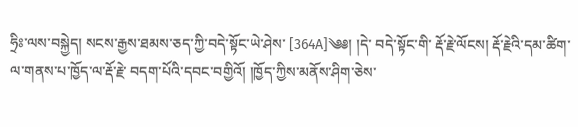ཧྲིཿ་ལས་བསྐྱེད། སངས་རྒྱས་ཐམས་ཅད་ཀྱི་བདེ་སྟོང་ཡེ་ཤེས་ [364A]༄༅། །དེ་ བདེ་སྟོང་གི་ རྡོ་རྗེ་ལོངས། རྡོ་རྗེའི་དམ་ཚིག་ལ་གནས་པ་ཁྱོད་ལ་རྡོ་རྗེ་ བདག་པོའི་དབང་བགྱིའོ། །ཁྱོད་ཀྱིས་མནོས་ཤིག་ཅེས་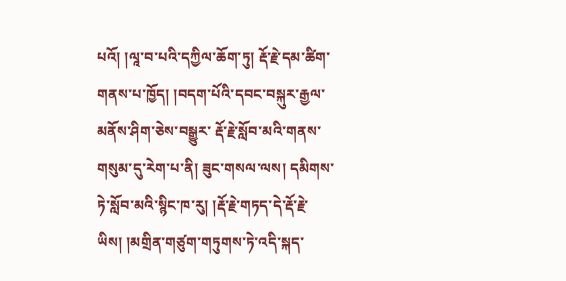པའོ། །ལཱ་བ་པའི་དཀྱིལ་ཆོག་ཏུ། རྡོ་རྗེ་དམ་ཚིག་གནས་པ་ཁྱོད། །བདག་པོའི་དབང་བསྐུར་རྒྱལ་མནོས་ཤིག་ཅེས་བསྒྱུར་ རྡོ་རྗེ་སློབ་མའི་གནས་གསུམ་དུ་རེག་པ་ནི། ཟུང་གསལ་ལས། དམིགས་ཏེ་སློབ་མའི་སྙིང་ཁ་རུ། །རྡོ་རྗེ་གཏད་དེ་རྡོ་རྗེ་ཡིས། །མགྲིན་གཙུག་གཏུགས་ཏེ་འདི་སྐད་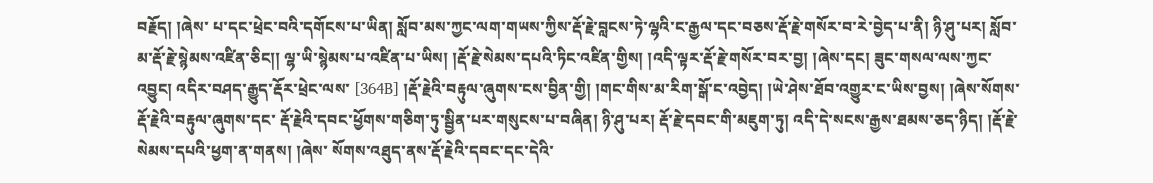བརྗོད། །ཞེས་ པ་དང་ཕྲེང་བའི་དགོངས་པ་ཡིན། སློབ་མས་ཀྱང་ལག་གཡས་ཀྱིས་རྡོ་རྗེ་བླངས་ཏེ་ལྷའི་ང་རྒྱལ་དང་བཅས་རྡོ་རྗེ་གསོར་བ་རེ་བྱེད་པ་ནི། ཉི་ཤུ་པར། སློབ་མ་རྡོ་རྗེ་སྙེམས་འཛིན་ཅིང།། ལྷ་ཡི་སྙེམས་པ་འཛིན་པ་ཡིས། །རྡོ་རྗེ་སེམས་དཔའི་ཏིང་འཛིན་གྱིས། །འདི་ལྟར་རྡོ་རྗེ་གསོར་བར་བྱ། །ཞེས་དང། ཟུང་གསལ་ལས་ཀྱང་འབྱུང། འདིར་བཤད་རྒྱུད་རྡོར་ཕྲེང་ལས་ [364B] །རྡོ་རྗེའི་བརྟུལ་ཞུགས་ངས་བྱིན་གྱི། །གང་གིས་མ་རིག་སྒོ་ང་འབྱེད། །ཡེ་ཤེས་ཐོབ་འགྱུར་ང་ཡིས་བྱས། །ཞེས་སོགས་རྡོ་རྗེའི་བརྟུལ་ཞུགས་དང་ རྡོ་རྗེའི་དབང་ཕྱོགས་གཅིག་ཏུ་སྦྱིན་པར་གསུངས་པ་བཞིན། ཉི་ཤུ་པར། རྡོ་རྗེ་དབང་གི་མཇུག་ཏུ། འདི་དེ་སངས་རྒྱས་ཐམས་ཅད་ཉིད། །རྡོ་རྗེ་སེམས་དཔའི་ཕྱག་ན་གནས། །ཞེས་ སོགས་འཐུད་ནས་རྡོ་རྗེའི་དབང་དང་དེའི་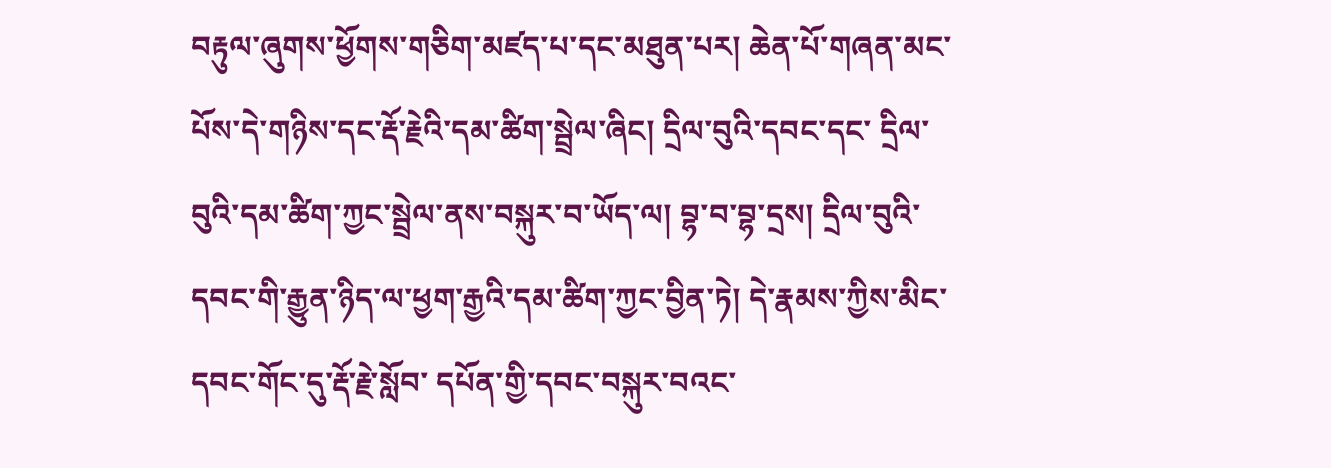བརྟུལ་ཞུགས་ཕྱོགས་གཅིག་མཛད་པ་དང་མཐུན་པར། ཆེན་པོ་གཞན་མང་པོས་དེ་གཉིས་དང་རྡོ་རྗེའི་དམ་ཚིག་སྦྲེལ་ཞིང། དྲིལ་བུའི་དབང་དང་ དྲིལ་བུའི་དམ་ཚིག་ཀྱང་སྦྲེལ་ནས་བསྐུར་བ་ཡོད་ལ། བྷ་བ་བྷ་དྲས། དྲིལ་བུའི་དབང་གི་རྒྱུན་ཉིད་ལ་ཕྱག་རྒྱའི་དམ་ཚིག་ཀྱང་བྱིན་ཏེ། དེ་རྣམས་ཀྱིས་མིང་དབང་གོང་དུ་རྡོ་རྗེ་སློབ་ དཔོན་གྱི་དབང་བསྐུར་བའང་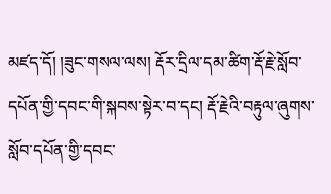མཛད་དོ། །ཟུང་གསལ་ལས། རྡོར་དྲིལ་དམ་ཚིག་རྡོ་རྗེ་སློབ་དཔོན་གྱི་དབང་གི་སྐབས་སྟེར་བ་དང། རྡོ་རྗེའི་བརྟུལ་ཞུགས་སློབ་དཔོན་གྱི་དབང་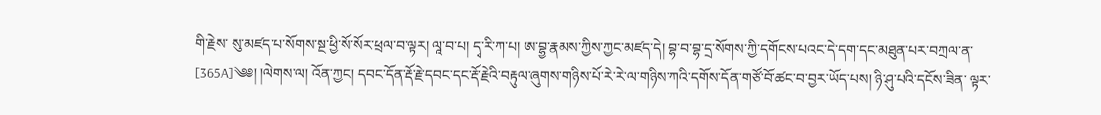གི་རྗེས་ སུ་མཛད་པ་སོགས་སྔ་ཕྱི་སོ་སོར་ཕྲལ་བ་ལྟར། ལཱ་བ་པ། དྭ་རི་ཀ་པ། ཨ་བྷྱ་རྣམས་ཀྱིས་ཀྱང་མཛད་དེ། བྷ་བ་བྷ་དྲ་སོགས་ཀྱི་དགོངས་པའང་དེ་དག་དང་མཐུན་པར་བཀྲལ་ན་ [365A]༄༅། །ལེགས་ལ། འོན་ཀྱང། དབང་དོན་རྡོ་རྗེ་དབང་དང་རྡོ་རྗེའི་བརྟུལ་ཞུགས་གཉིས་པོ་རེ་རེ་ལ་གཉིས་ཀའི་དགོས་དོན་གཙོ་བོ་ཚང་བ་བྱར་ཡོད་པས། ཉི་ཤུ་པའི་དངོས་ཟིན་ ལྟར་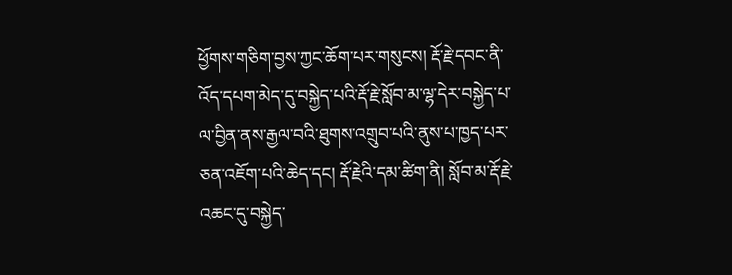ཕྱོགས་གཅིག་བྱས་ཀྱང་ཆོག་པར་གསུངས། རྡོ་རྗེ་དབང་ནི་འོད་དཔག་མེད་དུ་བསྐྱེད་པའི་རྡོ་རྗེ་སློབ་མ་ལྷ་དེར་བསྐྱེད་པ་ལ་བྱིན་ནས་རྒྱལ་བའི་ཐུགས་འགྲུབ་པའི་ནུས་པ་ཁྱད་པར་ ཅན་འཇོག་པའི་ཆེད་དང། རྡོ་རྗེའི་དམ་ཚིག་ནི། སློབ་མ་རྡོ་རྗེ་འཆང་དུ་བསྐྱེད་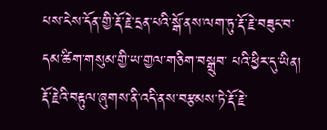པས་ངེས་དོན་གྱི་རྡོ་རྗེ་དྲན་པའི་སྒོ་ནས་ལག་ཏུ་རྡོ་རྗེ་བཟུང་བ་དམ་ཚིག་གསུམ་གྱི་ཡ་གྱལ་གཅིག་བསྒྲུབ་ པའི་ཕྱིར་དུ་ཡིན། རྡོ་རྗེའི་བརྟུལ་ཞུགས་ནི་འདི་ནས་བརྩམས་ཏེ་རྡོ་རྗེ་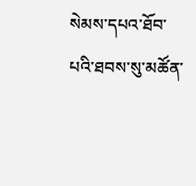སེམས་དཔའ་ཐོབ་པའི་ཐབས་སུ་མཚོན་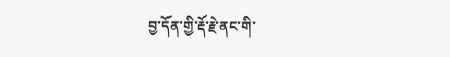བྱ་དོན་གྱི་རྡོ་རྗེ་ནང་གི་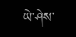ཡེ་ཤེས་